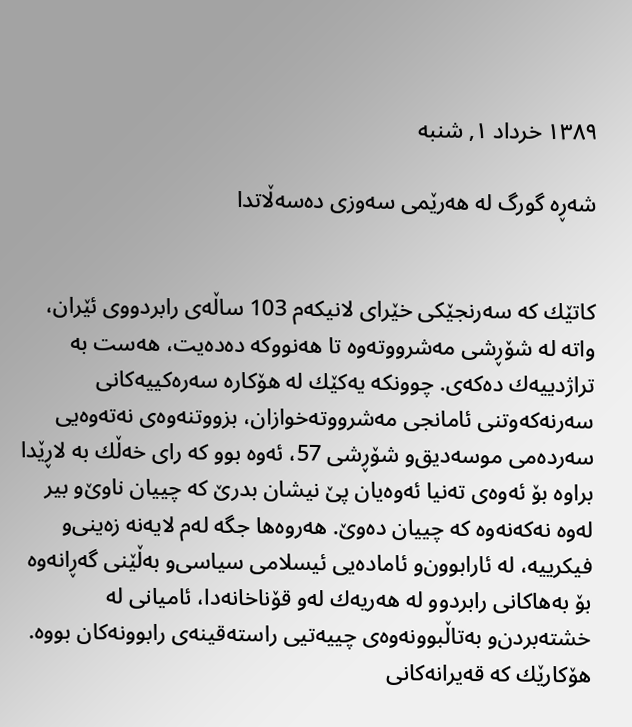۱۳۸۹ خرداد ۱, شنبه

شه‌ڕه‌ گورگ له‌ هه‌رێمی‌ سه‌وزی‌ ده‌سه‌ڵاتدا


كاتێك كه‌ سه‌رنجێكی‌ خێرای‌ لانیكه‌م 103 ساڵه‌ی‌ رابردووی‌ ئێران، واته‌ له‌ شۆڕشی‌ مه‌شرووته‌وه‌ تا هه‌نووكه‌ ده‌ده‌یت، هه‌ست به‌ تراژدییه‌ك ده‌كه‌ی‌. چوونكه‌ یه‌كێك له‌ هۆكاره‌ سه‌ره‌كییه‌كانی‌ سه‌رنه‌كه‌وتنی‌ ئامانجی‌ مه‌شرووته‌خوازان، بزووتنه‌وه‌ی‌ نه‌ته‌وه‌یی‌ سه‌رده‌می‌ موسه‌دیق‌و شۆڕشی‌ 57، ئه‌وه‌ بوو كه‌ رای‌ خه‌ڵك به‌ لاڕێدا براوه‌ بۆ ئه‌وه‌ی‌ ته‌نیا ئه‌وه‌یان پێ‌ نیشان بدرێ‌ كه‌ چییان ناوێ‌‌و بیر له‌وه‌ نه‌كه‌نه‌وه‌ كه‌ چییان ده‌وێ‌. هه‌روه‌ها جگه‌ له‌م لایه‌نه‌ زه‌ینی‌‌و فیكرییه‌، له‌ ئارابوون‌و ئاماده‌یی‌ ئیسلامی‌ سیاسی‌‌و به‌ڵێنی‌ گه‌ڕانه‌وه‌ بۆ به‌هاكانی‌ رابردوو له‌ هه‌ریه‌ك له‌و قۆناخانه‌دا، ئامیانی‌ له‌ خشته‌بردن‌و به‌تاڵبوونه‌وه‌ی‌ چییه‌تیی‌ راسته‌قینه‌ی‌ رابوونه‌كان بووه‌. هۆكارێك كه‌ قه‌یرانه‌كانی‌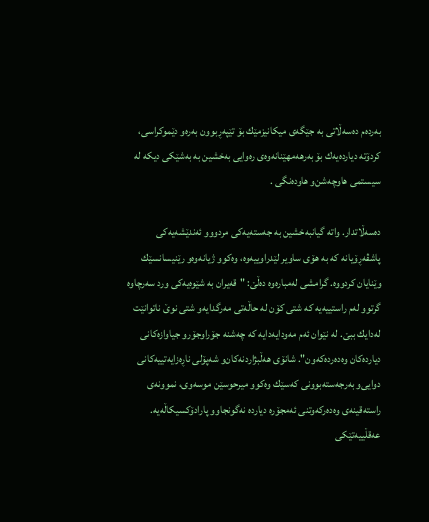به‌رده‌م ده‌سه‌ڵاتی‌ به‌ جێگه‌ی‌ میكانیزمێك بۆ تێپه‌ڕبوون به‌ره‌و دێموكراسی‌، كردۆته‌ دیارده‌یه‌ك بۆ به‌رهه‌مهێنانه‌وه‌ی‌ ره‌وایی‌ به‌خشین به‌ به‌شێكی‌ دیكه‌ له‌ سیستمی‌ هاوچه‌شن‌و هاوده‌نگی‌ .

ده‌سه‌ڵاتدار. واته‌ گیانبه‌خشین به‌ جه‌سته‌یه‌كی‌ مردوو‌و ئه‌ندێشه‌یه‌كی‌ پاشڤه‌ڕۆیانه‌ كه‌ به‌ هۆی‌ ساویر لێدراوییه‌وه‌، وه‌كوو ژیانه‌وه‌‌و رێنیسانسێك وێنایان كردووه‌. گرامشی‌ له‌مباره‌وه‌ ده‌ڵێ‌: "قه‌یران به‌ شێوه‌یه‌كی‌ ورد سه‌رچاوه‌ گرتوو له‌م راستییه‌یه‌ كه‌ شتی‌ كۆن له‌ حاڵه‌تی‌ مه‌رگدایه‌‌و شتی‌ نوێ‌ ناتوانێت له‌دایك ببێ‌. له‌ نێوان ئه‌م مه‌ودایه‌دایه‌ كه‌ چه‌شنه‌ جۆراوجۆر‌و جیاوازه‌كانی‌ دیارده‌كان وه‌ده‌رده‌كه‌ون". شانۆی‌ هه‌ڵبژاردنه‌كان‌و شه‌پۆلی‌ ناڕه‌زایه‌تییه‌كانی‌ دوایی‌‌و به‌رجه‌سته‌بوونی‌ كه‌سێك وه‌كوو میرحوسێن موسه‌وی‌، نموونه‌ی‌ راسته‌قینه‌ی‌ وه‌ده‌ركه‌وتنی‌ ئه‌مجۆره‌ دیارده‌ نه‌گونجاو‌و پارادۆكسیكاڵه‌یه‌. عه‌قڵییه‌تێكی‌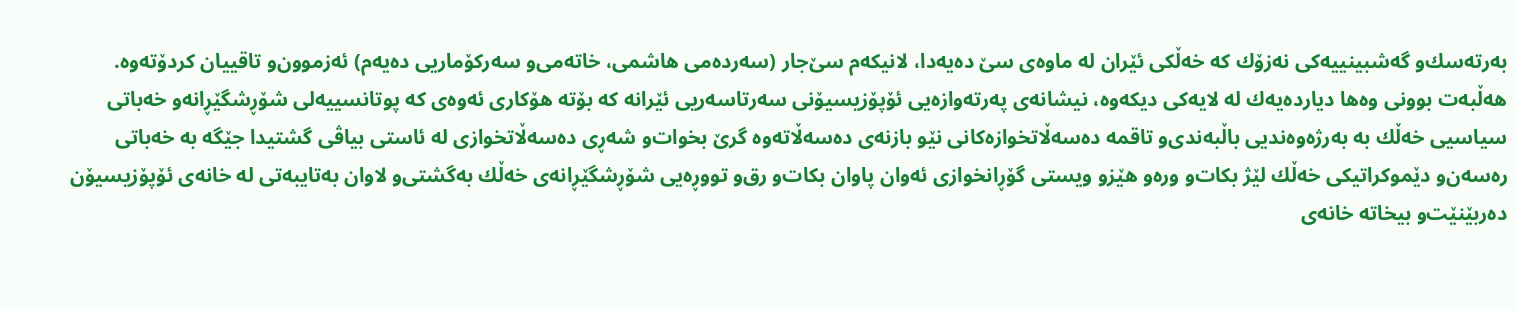به‌رته‌سك‌و گه‌شبینییه‌كی‌ نه‌زۆك كه‌ خه‌ڵكی‌ ئێران له‌ ماوه‌ی‌ سێ‌ ده‌یه‌دا، لانیكه‌م سێ‌جار (سه‌رده‌می‌ هاشمی‌، خاته‌می‌‌و سه‌ركۆماریی‌ ده‌یه‌م) ئه‌زموون‌و تاقییان كردۆته‌وه‌. هه‌ڵبه‌ت بوونی‌ وه‌ها دیارده‌یه‌ك له‌ لایه‌كی‌ دیكه‌وه‌، نیشانه‌ی‌ په‌رته‌وازه‌یی‌ ئۆپۆزیسیۆنی‌ سه‌رتاسه‌ریی‌ ئێرانه‌ كه‌ بۆته‌ هۆكاری‌ ئه‌وه‌ی‌ كه‌ پوتانسییه‌لی‌ شۆڕشگێڕانه‌‌و خه‌باتی‌ سیاسیی‌ خه‌ڵك به‌ به‌رژه‌وه‌ندیی‌ باڵبه‌ندی‌‌و تاقمه‌ ده‌سه‌ڵاتخوازه‌كانی‌ نێو بازنه‌ی‌ ده‌سه‌ڵاته‌وه‌ گرێ‌ بخوات‌و شه‌ڕی‌ ده‌سه‌ڵاتخوازی‌ له‌ ئاستی‌ بیاڤی‌ گشتیدا جێگه‌ به‌ خه‌باتی‌ ره‌سه‌ن‌و دێموكراتیكی‌ خه‌ڵك لێژ بكات‌و وره‌‌و هێز‌و ویستی‌ گۆڕانخوازی‌ ئه‌وان پاوان بكات‌و رق‌و تووڕه‌یی‌ شۆڕشگێڕانه‌ی‌ خه‌ڵك به‌گشتی‌‌و لاوان به‌تایبه‌تی‌ له‌ خانه‌ی‌ ئۆپۆزیسیۆن ده‌ربێنێت‌و بیخاته‌ خانه‌ی‌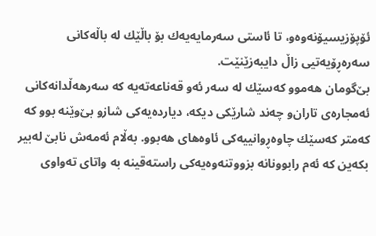ئۆپۆزیسیۆنه‌وه‌‌و، تا ئاستی‌ سه‌رمایه‌یه‌ك بۆ باڵێك له‌ باڵه‌كانی‌ سه‌ره‌ڕۆیه‌تیی‌ زاڵ دایبه‌زێنێت.
بێ‌گومان هه‌موو كه‌سێك له‌ سه‌ر ئه‌و قه‌ناعه‌ته‌یه‌ كه‌ سه‌رهه‌ڵدانه‌كانی‌ ئه‌مجاره‌ی‌ تاران‌و چه‌ند شارێكی‌ دیكه‌، دیارده‌یه‌كی‌ شاز‌و بێ‌وێنه‌ بوو كه‌ كه‌متر كه‌سێك چاوه‌ڕوانییه‌كی‌ ئاوه‌های‌ هه‌بوو. به‌ڵام ئه‌مه‌ش نابێ‌ له‌بیر بكه‌ین كه‌ ئه‌م رابوونانه‌ بزووتنه‌وه‌یه‌كی‌ راسته‌قینه‌ به‌ واتای‌ ته‌واوی‌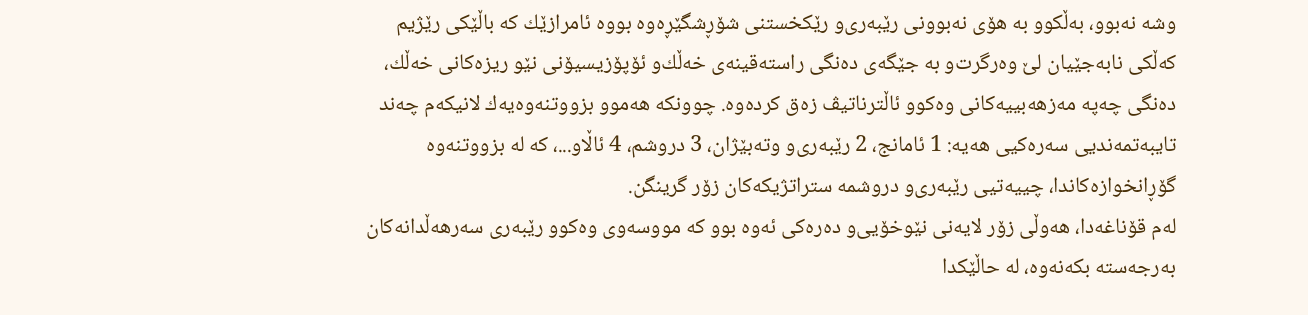وشه‌ نه‌بوو، به‌ڵكوو به‌ هۆی‌ نه‌بوونی‌ رێبه‌ری‌‌و رێكخستنی‌ شۆڕشگێڕه‌وه‌ بووه‌ ئامرازێك كه‌ باڵێكی‌ رێژیم كه‌ڵكی‌ نابه‌جێیان لێ‌ وه‌رگرت‌و به‌ جێگه‌ی‌ ده‌نگی‌ راسته‌قینه‌ی‌ خه‌ڵك‌و ئۆپۆزیسیۆنی‌ نێو ریزه‌كانی‌ خه‌ڵك، ده‌نگی‌ چه‌په‌ مه‌زهه‌بییه‌كانی‌ وه‌كوو ئاڵترناتیڤ زه‌ق كرده‌وه‌. چوونكه‌ هه‌موو بزووتنه‌وه‌یه‌ك لانیكه‌م چه‌ند تایبه‌تمه‌ندیی‌ سه‌ره‌كیی‌ هه‌یه‌: 1 ئامانج، 2 رێبه‌ری‌‌و وته‌بێژان، 3 دروشم، 4 ئاڵا‌و...، كه‌ له‌ بزووتنه‌وه‌ گۆڕانخوازه‌كاندا، چییه‌تیی‌ رێبه‌ری‌‌و دروشمه‌ ستراتژیكه‌كان زۆر گرینگن.
له‌م قۆناغه‌دا، هه‌وڵی‌ زۆر لایه‌نی‌ نێوخۆیی‌‌و ده‌ره‌كی‌ ئه‌وه‌ بوو كه‌ مووسه‌وی‌ وه‌كوو رێبه‌ری‌ سه‌رهه‌ڵدانه‌كان به‌رجه‌سته‌ بكه‌نه‌وه‌، له‌ حاڵێكدا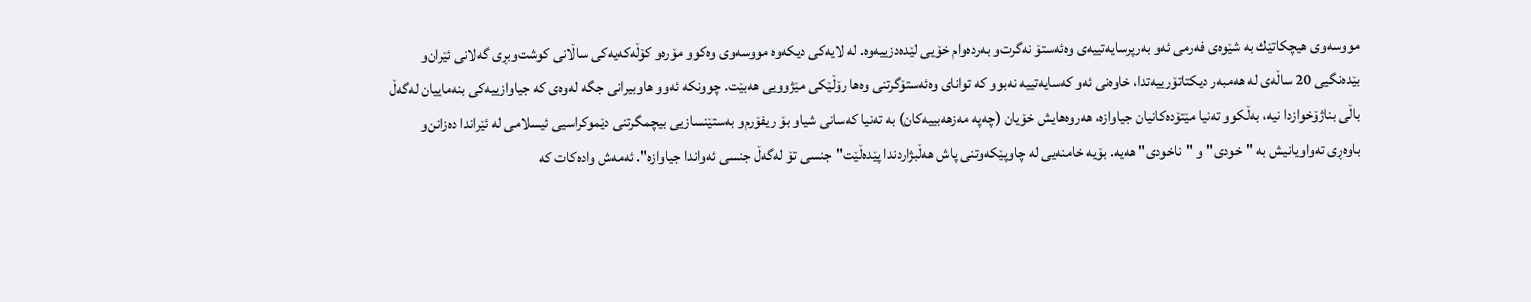مووسه‌وی‌ هیچكاتێك به‌ شێوه‌ی‌ فه‌رمی‌ ئه‌و به‌رپرسایه‌تییه‌ی‌ وه‌ئه‌ستۆ نه‌گرت‌و به‌رده‌وام خۆیی‌ لێده‌دزییه‌وه‌. له‌ لایه‌كی‌ دیكه‌وه‌ مووسه‌وی‌ وه‌كوو مۆره‌‌و كۆڵه‌كه‌یه‌كی‌ ساڵانی‌ كوشت‌وبڕی‌ گه‌لانی‌ ئێران‌و بێده‌نگیی‌ 20 ساڵه‌ی‌ له‌ هه‌مبه‌ر دیكتاتۆرییه‌تدا، خاوه‌نی‌ ئه‌و كه‌سایه‌تییه‌ نه‌بوو كه‌ توانای‌ وه‌ئه‌ستۆگرتنی‌ وه‌ها رۆڵێكی‌ مێژوویی‌ هه‌بێت. چوونكه‌ ئه‌و‌و هاوبیرانی‌ جگه‌ له‌وه‌ی‌ كه‌ جیاوازییه‌كی‌ بنه‌ماییان له‌گه‌ڵ باڵی‌ بناژۆخوازدا نیه‌، به‌ڵكوو ته‌نیا مێتۆده‌كانیان جیاوازه‌، هه‌روه‌هایش خۆیان (چه‌په‌ مه‌زهه‌بییه‌كان) به‌ ته‌نیا كه‌سانی‌ شیاو بۆ ریفۆرم‌و به‌ستێنسازیی‌ بیچمگرتنی‌ دێموكراسیی‌ ئیسلامی‌ له‌ ئێراندا ده‌زانن‌و باوه‌ڕی‌ ته‌واویانیش به‌ "خودی‌"و "ناخودی‌" هه‌یه‌. بۆیه‌ خامنه‌یی‌ له‌ چاوپێكه‌وتنی‌ پاش هه‌ڵبژاردندا پێده‌ڵێت"جنسی‌ تۆ له‌گه‌ڵ جنسی‌ ئه‌واندا جیاوازه‌". ئه‌مه‌ش واده‌كات كه‌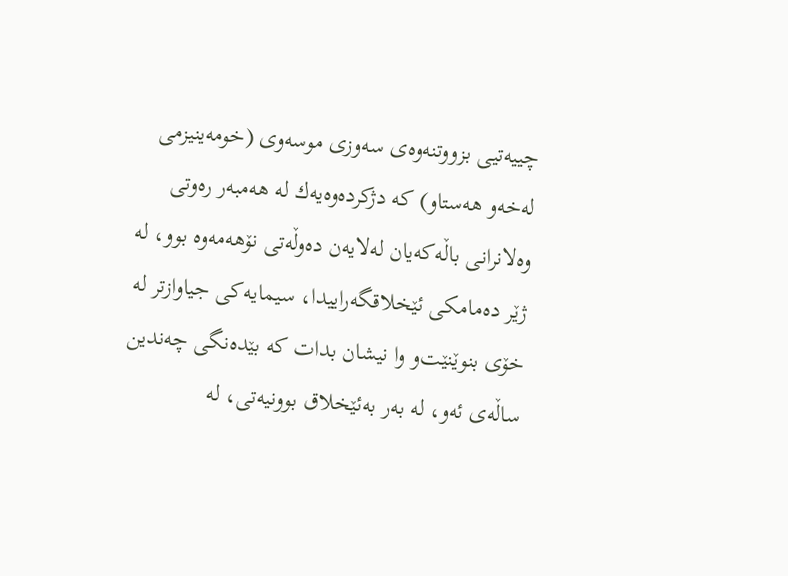چییه‌تیی‌ بزووتنه‌وه‌ی‌ سه‌وزی‌ موسه‌وی‌ (خومه‌ینیزمی‌ له‌خه‌و هه‌ستاو) كه‌ دژكرده‌وه‌یه‌ك له‌ هه‌مبه‌ر ره‌وتی‌ وه‌لانرانی‌ باڵه‌كه‌یان له‌لایه‌ن ده‌وڵه‌تی‌ نۆهه‌مه‌وه‌ بوو، له‌ ژێر ده‌مامكی‌ ئێخلاقگه‌راییدا، سیمایه‌كی‌ جیاوازتر له‌ خۆی‌ بنوێنێت‌و وا نیشان بدات كه‌ بێده‌نگی‌ چه‌ندین ساڵه‌ی‌ ئه‌و، له‌ به‌ر به‌ئێخلاق بوونیه‌تی‌، له‌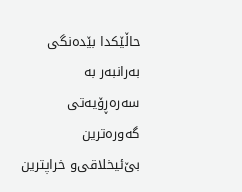حاڵێكدا بێده‌نگی‌ به‌رانبه‌ر به‌ سه‌ره‌ڕۆیه‌تی‌ گه‌وره‌ترین بێ‌ئیخلاقی‌‌و خراپترین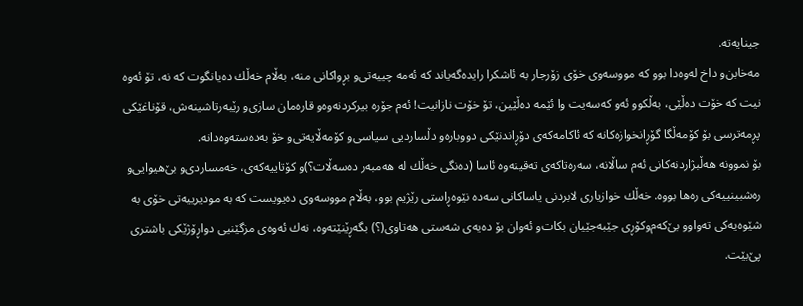جینایه‌ته‌.
مه‌خابن‌و داخ له‌وه‌دا بوو كه‌ مووسه‌وی‌ خۆی‌ زۆرجار به‌ ئاشكرا رایده‌گه‌یاند كه‌ ئه‌مه‌ چییه‌تی‌‌و بڕواكانی‌ منه‌، به‌ڵام خه‌ڵك ده‌یانگوت كه‌ نه‌، تۆ ئه‌وه‌ نیت كه‌ خۆت ده‌ڵێی‌، به‌ڵكوو ئه‌و كه‌سه‌یت وا ئێمه‌ ده‌ڵێین، تۆ خۆت نازانیت! ئه‌م جۆره‌ بیركردنه‌وه‌‌و قاره‌مان سازی‌‌و رێبه‌رتاشینه‌ش، قۆناغێكی‌ پڕمه‌ترسی بۆ كۆمه‌ڵگا گۆڕانخوازه‌كانه‌ كه‌ ئاكامه‌كه‌ی‌ دۆڕاندنێكی‌ دووباره‌‌و دڵساردیی‌ سیاسی‌‌و كۆمه‌ڵایه‌تی‌‌و خۆ به‌ده‌سته‌وه‌دانه‌.
بۆ نموونه‌ هه‌ڵبژاردنه‌كانی‌ ئه‌م ساڵانه‌، سه‌ره‌تاكه‌ی‌ ته‌قینه‌وه‌ ئاسا (ده‌نگی‌ خه‌ڵك له‌ هه‌مبه‌ر ده‌سه‌ڵات؟)و كۆتاییه‌كه‌ی‌، خه‌مساردی‌‌و بێ‌هیوایی‌‌و ره‌شبینییه‌كی‌ ره‌ها بووه‌. خه‌ڵك خوازیاری‌ لابردنی‌ یاساكانی‌ سه‌ده‌ نێوه‌ڕاستی‌ رێژیم بوو، به‌ڵام مووسه‌وی‌ ده‌یویست كه‌ به‌ مودیرییه‌تی‌ خۆی‌ به‌ شێوه‌یه‌كی‌ ته‌واو‌و بێ‌كه‌م‌وكۆڕی‌ جێبه‌جێیان بكات‌و ئه‌وان بۆ ده‌یه‌ی‌ شه‌ستی‌ هه‌تاوی‌(؟) بگه‌ڕێنێته‌وه‌، نه‌ك ئه‌وه‌ی‌ مزگێنیی‌ دواڕۆژێكی‌ باشتری‌ پێ‌بێت.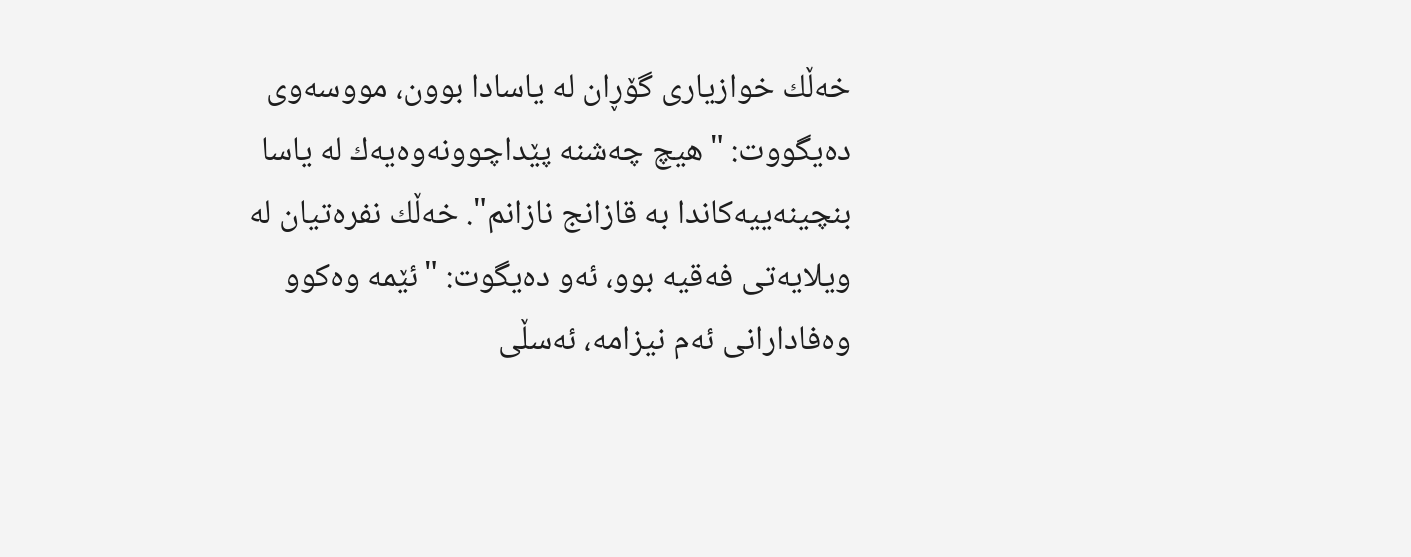خه‌ڵك خوازیاری‌ گۆڕان له‌ یاسادا بوون، مووسه‌وی‌ ده‌یگووت: "هیچ چه‌شنه‌ پێداچوونه‌وه‌یه‌ك له‌ یاسا بنچینه‌ییه‌كاندا به‌ قازانج نازانم". خه‌ڵك نفره‌تیان له‌ ویلایه‌تی‌ فه‌قیه بوو، ئه‌و ده‌یگوت: "ئێمه‌ وه‌كوو وه‌فادارانی‌ ئه‌م نیزامه‌، ئه‌سڵی‌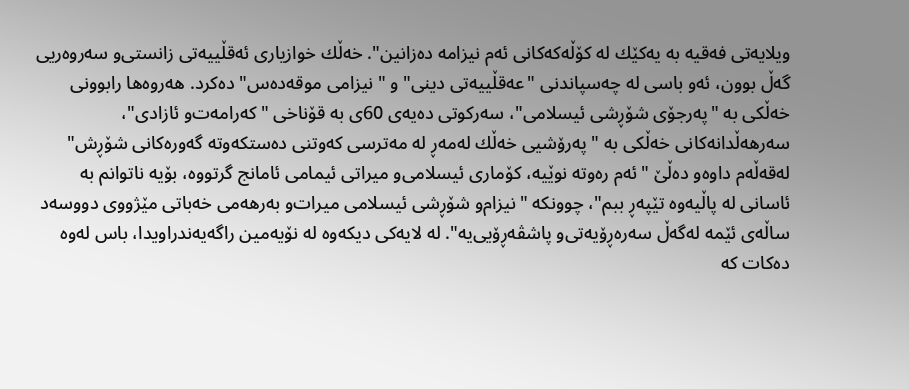ویلایه‌تی‌ فه‌قیه به‌ یه‌كێك له‌ كۆڵه‌كه‌كانی‌ ئه‌م نیزامه‌ ده‌زانین". خه‌ڵك خوازیاری‌ ئه‌قڵییه‌تی‌ زانستی‌‌و سه‌روه‌ریی‌ گه‌ڵ بوون، ئه‌و باسی‌ له‌ چه‌سپاندنی‌ "عه‌قڵییه‌تی‌ دینی‌"و "نیزامی‌ موقه‌ده‌س" ده‌كرد. هه‌روه‌ها رابوونی‌ خه‌ڵكی‌ به‌ "په‌رجۆی‌ شۆڕشی‌ ئیسلامی‌"، سه‌ركوتی‌ ده‌یه‌ی‌ 60ی‌ به‌ قۆناخی‌ "كه‌رامه‌ت‌و ئازادی‌"، سه‌رهه‌ڵدانه‌كانی‌ خه‌ڵكی‌ به‌ "په‌رۆشیی‌ خه‌ڵك له‌مه‌ڕ له‌ مه‌ترسی‌ كه‌وتنی‌ ده‌ستكه‌وته‌ گه‌وره‌كانی‌ شۆڕش" له‌قه‌ڵه‌م داوه‌‌و ده‌ڵێ‌ "ئه‌م ره‌وته‌ نوێیه‌، كۆماری‌ ئیسلامی‌‌و میراتی‌ ئیمامی‌ ئامانج گرتووه‌، بۆیه‌ ناتوانم به‌ ئاسانی‌ له‌ پاڵیه‌وه‌ تێپه‌ڕ ببم"، چوونكه‌ "نیزام‌و شۆڕشی‌ ئیسلامی‌ میرات‌و به‌رهه‌می‌ خه‌باتی‌ مێژووی‌ دووسه‌د ساڵه‌ی‌ ئێمه‌ له‌گه‌ڵ سه‌ره‌ڕۆیه‌تی‌‌و پاشڤه‌ڕۆیی‌یه‌". له‌ لایه‌كی‌ دیكه‌وه‌ له‌ نۆیه‌مین راگه‌یه‌ندراویدا، باس له‌وه‌ ده‌كات كه‌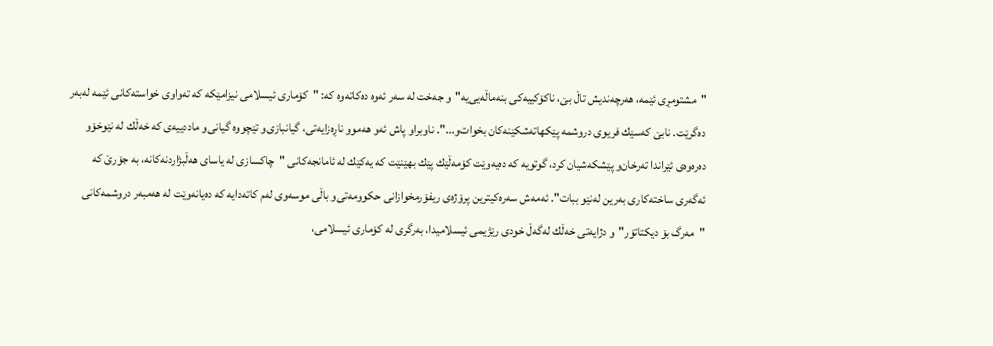"مشتومڕی‌ ئێمه‌، هه‌رچه‌ندیش تاڵ بێ، ناكۆكییه‌كی‌ بنه‌ماڵه‌یی‌یه‌"و جه‌خت له‌ سه‌ر ئه‌وه‌ ده‌كاته‌وه‌ كه‌: "كۆماری‌ ئیسلامی‌ نیزامێكه‌ كه‌ ته‌واوی‌ خواسته‌كانی‌ ئێمه‌ له‌به‌ر ده‌گرێت. نابێ‌ كه‌سێك فریوی‌ دروشمه‌ پێكهاته‌شكێنه‌كان بخوات‌و...". ناوبراو پاش ئه‌و هه‌موو ناڕه‌زایه‌تی‌، گیانبازی‌‌و تێچووه‌ گیانی‌‌و ماددییه‌ی‌ كه‌ خه‌ڵك له‌ نێوخۆ‌و ده‌ره‌وه‌ی‌ ئێراندا ته‌رخان‌و پێشكه‌شیان كرد، گوتویه‌ كه‌ ده‌یه‌وێت كۆمه‌ڵێك پێك بهێنێت كه‌ یه‌كێك له‌ ئامانجه‌كانی‌ "چاكسازی له‌ یاسای‌ هه‌ڵبژاردنه‌كانه‌، به‌ جۆرێ‌ كه‌ ئه‌گه‌ری‌ ساخته‌كاری‌ به‌رین له‌نێو ببات". ئه‌مه‌ش سه‌ره‌كیترین پرۆژه‌ی‌ ریفۆرمخوازانی‌ حكوومه‌تی‌‌و باڵی‌ موسه‌وی‌ له‌م كاته‌دایه‌ كه‌ ده‌یانه‌وێت له‌ هه‌مبه‌ر دروشمه‌كانی‌ "مه‌رگ بۆ دیكتاتۆر"و دژایه‌تی‌ خه‌ڵك له‌گه‌ڵ خودی‌ رێژیمی‌ ئیسلامیدا، به‌رگری‌ له‌ كۆماری‌ ئیسلامی‌،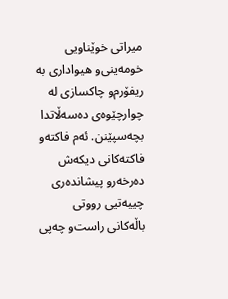میراتی‌ خوێناویی‌ خومه‌ینی‌‌و هیواداری‌ به‌ ریفۆرم‌و چاكسازی‌ له‌ چوارچێوه‌ی‌ ده‌سه‌ڵاتدا بچه‌سپێنن. ئه‌م فاكته‌‌و فاكته‌كانی‌ دیكه‌ش ده‌رخه‌ر‌و پیشانده‌ری‌ چییه‌تیی‌ رووتی‌ باڵه‌كانی‌ راست‌و چه‌پی‌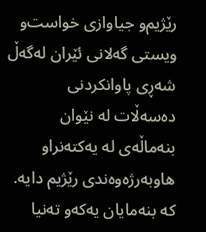رێژیم‌و جیاوازی‌ خواست‌و ویستی‌ گه‌لانی‌ ئێران له‌گه‌ڵ شه‌ڕی‌ پاوانكردنی‌ ده‌سه‌ڵات له‌ نێوان بنه‌ماڵه‌ی‌ له‌ یه‌كته‌نراو هاوبه‌رژه‌وه‌ندی‌ رێژیم دایه‌. كه‌ بنه‌مایان یه‌كه‌‌و ته‌نیا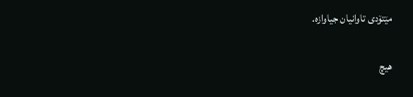مێتۆدی‌ تاوانیان جیاوازه‌.

هیچ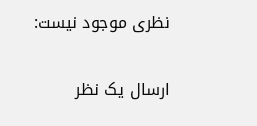نظری موجود نیست:

ارسال یک نظر